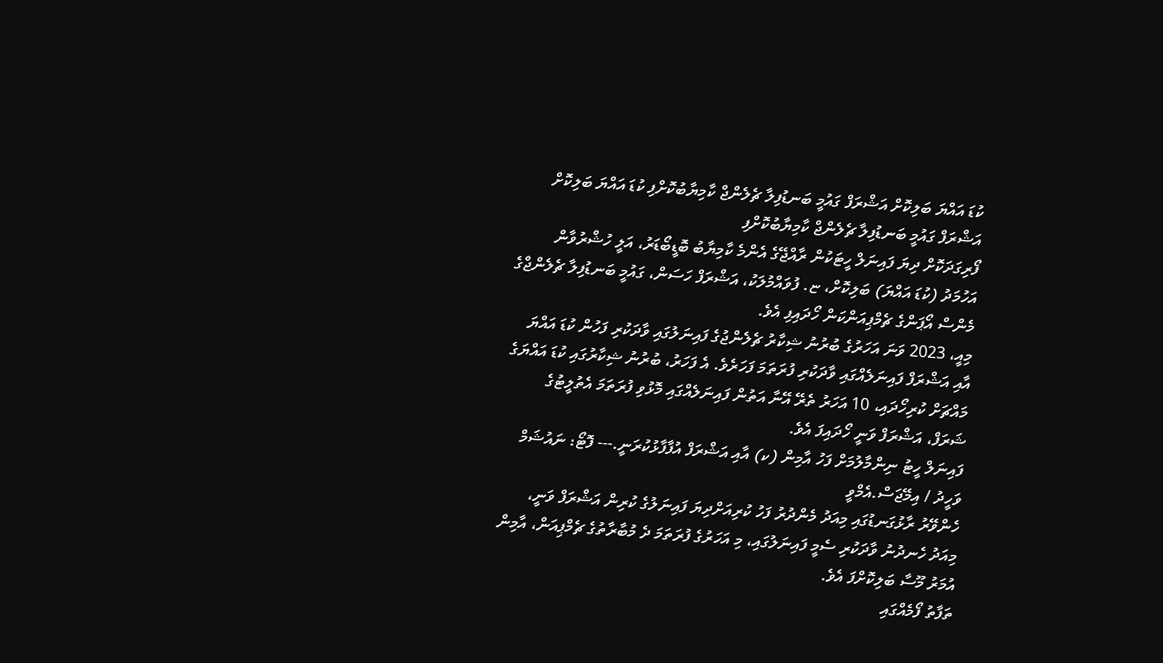ކުޑަ އައްޔަ ބަލިކޮށް އަޝްރަފް ގައުމީ ބަނޑުފިލާ ޗެލެންޖް ކާމިޔާބުކޮށްފި ކުޑަ އައްޔަ ބަލިކޮށް އަޝްރަފް ގައުމީ ބަނޑުފިލާ ޗެލެންޖް ކާމިޔާބުކޮށްފި
ފޯރިގަދަކޮށް ދިޔަ ފައިނަލް ހީޓަކުން ރާއްޖޭގެ އެންމެ ކާމިޔާބު ބޮޑީބޯޑަރު، އަލީ ހުޝްރުވާން އަހުމަދު (ކުޑަ އައްޔަ) ބަލިކޮށް، ޏ. ފުވައްމުލަކު، އަޝްރަފް ހަސަން، ގައުމީ ބަނޑުފިލާ ޗެލެންޖްގެ މެންސް އޯޕަންގެ ޗެމްޕިއަންކަން ހޯދައިފި އެވެ.
މިއީ، 2023 ވަނަ އަހަރުގެ ބުރުނު ޝިކާރު ޗެލެންޖުގެ ފައިނަލުގައި ވާދަކުރި ފަހުން ކުޑަ އައްޔަ އާއި އަޝްރަފް ފައިނަލެއްގައި ވާދަކުރި ފުރަތަމަ ފަހަރެވެ. އެ ފަހަރު، ބުރުނު ޝިކާރުގައި ކުޑަ އައްޔަގެ މައްޗަށް ކުރިހޯދައި، 10 އަހަރު ތެރޭ އޭނާ އަތުން ފައިނަލެއްގައި މޮޅުވި ފުރަތަމަ އެތުލީޓުގެ ޝަރަފް، އަޝްރަފް ވަނީ ހޯދައިފަ އެވެ.
ފައިނަލް ހީޓު ނިންމާލުމަށް ފަހު އާމިން (ކ) އާއި އަޝްރަފް އުފާފާޅުކުރަނީ.--- ފޮޓޯ: ނައުޝަމް ވަހީދު / އިމޭޖަސް.އެމްވީ
ހެންވޭރު ރާޅުގަނޑުގައި މިއަދު މެންދުރު ފަހު ކުރިއަށްދިޔަ ފައިނަލުގެ ކުރިން އަޝްރަފް ވަނީ، މިއަދު ހެނދުނު ވާދަކުރި ސެމީ ފައިނަލުގައި، މި އަހަރުގެ ފުރަތަމަ ދެ މުބާރާތުގެ ޗެމްޕިއަން، އާމިން އުމަރު މޫސާ ބަލިކޮށްފަ އެވެ.
ތަފާތު ފޯމެއްގައި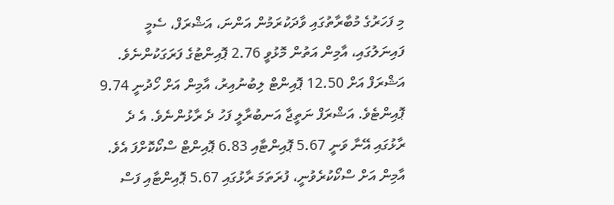މި ފަހަރުގެ މުބާރާތުގައި ވާދަކުރަމުން އަންނަ، އަޝްރަފް، ސެމީ ފައިނަލުގައި، އާމިން އަތުން މޮޅުވީ 2.76 ޕޮއިންޓުގެ ފަރަގަކުންނެވެ.
އަޝްރަފް އަށް 12.50 ޕޮއިންޓް ލިބުނުއިރު، އާމިން އަށް ހޯދުނީ 9.74 ޕޮއިންޓެވެ. އަޝްރަފް ނަތީޖާ އަނބުރާލީ ފަހު ދެ ރާޅުންނެވެ. އެ ދެ ރާޅުގައި އޭނާ ވަނީ 5.67 ޕޮއިންޓާއި 6.83 ޕޮއިންޓް ސްކޯކޮށްފަ އެވެ. އާމިން އަށް ސްކޯކުރެވުނީ، ފުރަތަމަ ރާޅުގައި 5.67 ޕޮއިންޓާއި ފަސް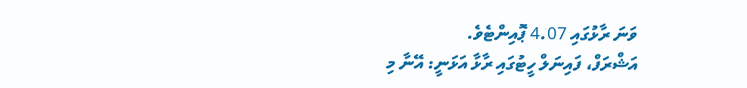ވަނަ ރާޅުގައި 4.07 ޕޮއިންޓެވެ.
އަޝްރަފް، ފައިނަލް ހީޓުގައި ރާޅާ އަޅަނީ: އޭނާ މި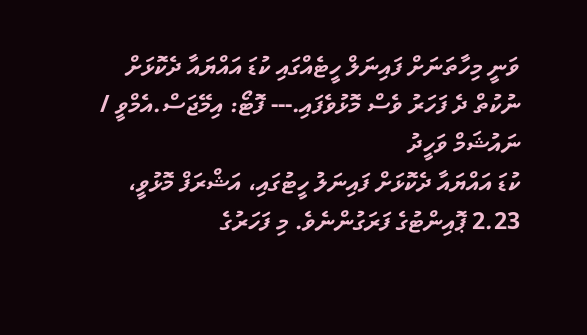ވަނީ މިހާތަނަށް ފައިނަލް ހީޓެއްގައި ކުޑަ އައްޔައާ ދެކޮޅަށް ނުކުތް ދެ ފަހަރު ވެސް މޮޅުވެފައި.--- ފޮޓޯ: އިމޭޖަސް.އެމްވީ / ނައުޝަމް ވަހީދު
ކުޑަ އައްޔައާ ދެކޮޅަށް ފައިނަލު ހީޓުގައި، އަޝްރަފް މޮޅުވީ، 2.23 ޕޮއިންޓުގެ ފަރަގުންނެވެ. މި ފަހަރުގެ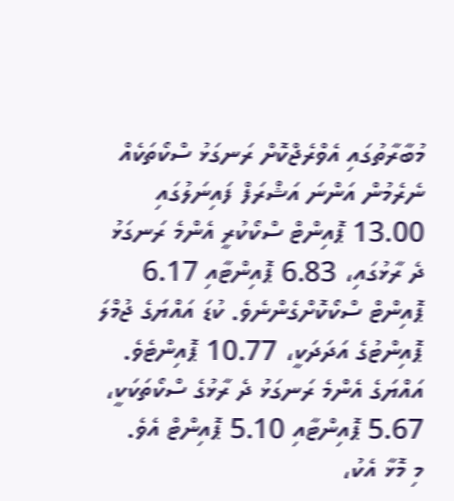މުބާރާތުގައި އެވްރެޖްކޮށް ރަނގަޅު ސްކޯތަކެއް ނެރެމުން އަންނަ އަޝްރަފް ފައިނަލުގައި 13.00 ޕޮއިންޓް ސްކޯކުރީ އެންމެ ރަނގަޅު ދެ ރާޅުގައި، 6.83 ޕޮއިންޓާއި 6.17 ޕޮއިންޓް ސްކޯކޮށްގެންނެވެ. ކުޑަ އައްޔަގެ ޖުމްލަ ޕޮއިންޓުގެ އަދަދަކީ، 10.77 ޕޮއިންޓެވެ. އައްޔަގެ އެންމެ ރަނގަޅު ދެ ރާޅުގެ ސްކޯތަކަކީ، 5.67 ޕޮއިންޓާއި 5.10 ޕޮއިންޓް އެވެ.
މި މޮޅާ އެކު،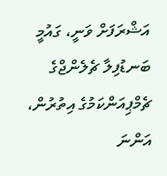އަޝްރަފަށް ވަނީ، ގައުމީ ބަނޑުފިލާ ޗެލެންޖްގެ ޗެމްޕިއަންކަމުގެ އިތުރުން، އަންނަ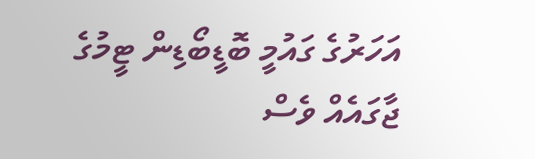އަހަރުގެ ގައުމީ ބޮޑީބޯޑިން ޓީމުގެ ޖާގައެއް ވެސް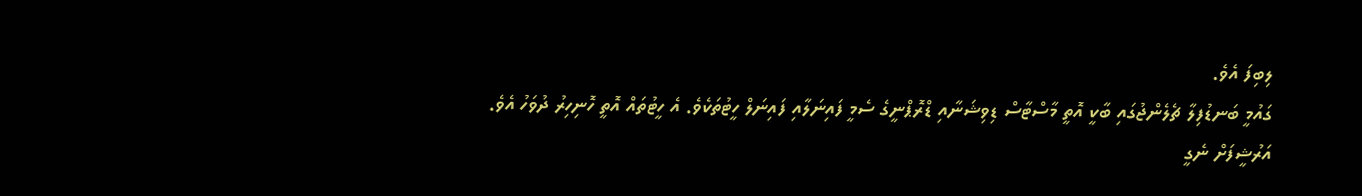ލިބިފަ އެވެ.
ގައުމީ ބަނޑުފިލާ ޗެލެންޖުގައި ބާކީ އޮތީ މާސްޓާސް ޑިވިޝަނާއި ޑްރޮޕްނީގެ ސެމީ ފައިނަލާއި ފައިނަލް ހީޓުތަކެވެ. އެ ހީޓުތައް އޮތީ ހޮނިހިރު ދުވަހު އެވެ.
އަރުޝީފަށް ނެގީ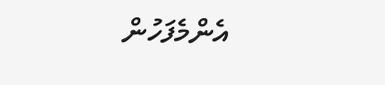އެންމެފަހުން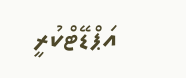އަޕްޑޭޓްކުރީ